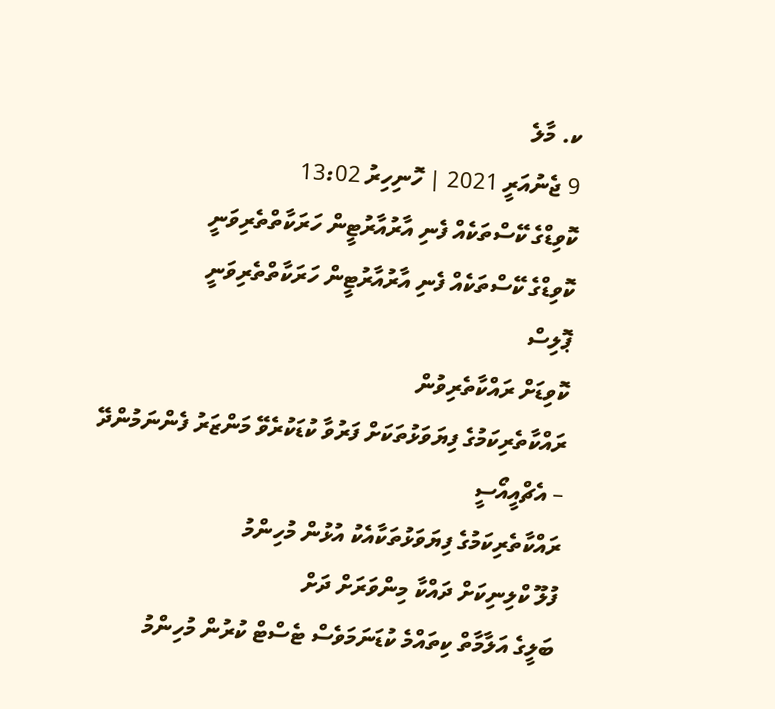ކ. މާލެ
9 ޖެނުއަރީ 2021 | ހޮނިހިރު 13:02
ކޮވިޑްގެ ކޭސްތަކެއް ފެނި އާރުއާރުޓީން ހަރަކާތްތެރިވަނީ
ކޮވިޑްގެ ކޭސްތަކެއް ފެނި އާރުއާރުޓީން ހަރަކާތްތެރިވަނީ
ޕޮލިސް
ކޮވިޑަށް ރައްކާތެރިވުން
ރައްކާތެރިކަމުގެ ފިޔަވަޅުތަކަށް ފަރުވާ ކުޑަކުރެވޭ މަންޒަރު ފެންނަމުންދޭ – އެޗްއީއޯސީ
ރައްކާތެރިކަމުގެ ފިޔަވަޅުތަކާއެކު އުޅުން މުހިންމު
ފުލޫ ކްލިނިކަށް ދައްކާ މިންވަރަށް ދަށް
ބަލީގެ އަލާމާތް ކިތައްމެ ކުޑަނަމަވެސް ޓެސްޓް ކުރުން މުހިންމު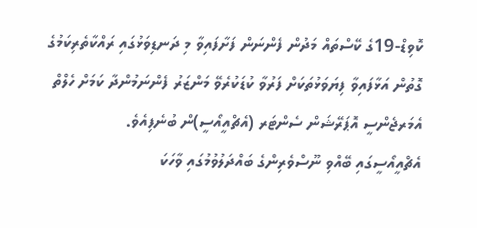ކޮވިޑް-19ގެ ކޭސްތައް މަދުން ފެންނަން ފަށާފައިވާ މި ދަނޑިވަޅުގައި ރައްކާތެރިކަމުގެ ގޮތުން އަޅާފައިވާ ފިޔަވަޅުތަކަށް ފަރުވާ ކުޑަކުރެވޭ މަންޒަރު ފެންނަމުންދާ ކަމަށް ހެލްތް އެމަރޖެންސީ އޮޕަރޭޝަން ސެންޓަރ (އެޗްއީއޯސީ)ން ބުނެފިއެވެ.
އެޗްއީއޯސީގައި ބޭއްވި ނޫސްވެރިންގެ ބައްދަލުވުމުގައި ވާހަކަ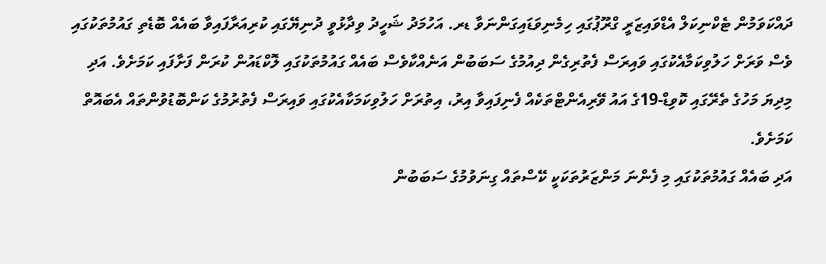ދައްކަވަމުން ޓެކްނިކަލް އެޑްވައިޒަރީ ގްރޫޕުގައި ހިމެނިވަޑައިގަންނަވާ ޑރ. އަހުމަދު ޝަހީދު ވިދާޅުވީ ދުނިޔޭގައި ކުރިއަރާފައިވާ ބައެއް ބޮޑެތި ގައުމުތަކުގައި ވެސް ވަރަށް ހަލުވިކަމާއެކުގައި ވައިރަސް ފެތުރިގެން ދިއުމުގެ ސަބަބުން އަނެއްކާވެސް ބައެއް ގައުމުތަކުގައި ލޮކްޑައުން ކުރަން ފަށާފައި ކަމަށެވެ. އަދި މިދިޔަ މަހުގެ ތެރޭގައި ކޮވިޑް-19ގެ އައު ވޭރިއެންޓްތަކެއް ފެނިފައިވާ އިރު، އިތުރަށް ހަލުވިކަމަކާއެކުގައި ވައިރަސް ފެތުރުމުގެ ކަންބޮޑުވުންތައް އެބައޮތް ކަމަށެވެ.
އަދި ބައެއް ގައުމުތަކުގައި މި ފެންނަ މަންޒަރުތަކަކީ ކޭސްތައް ގިނަވުމުގެ ސަބަބުން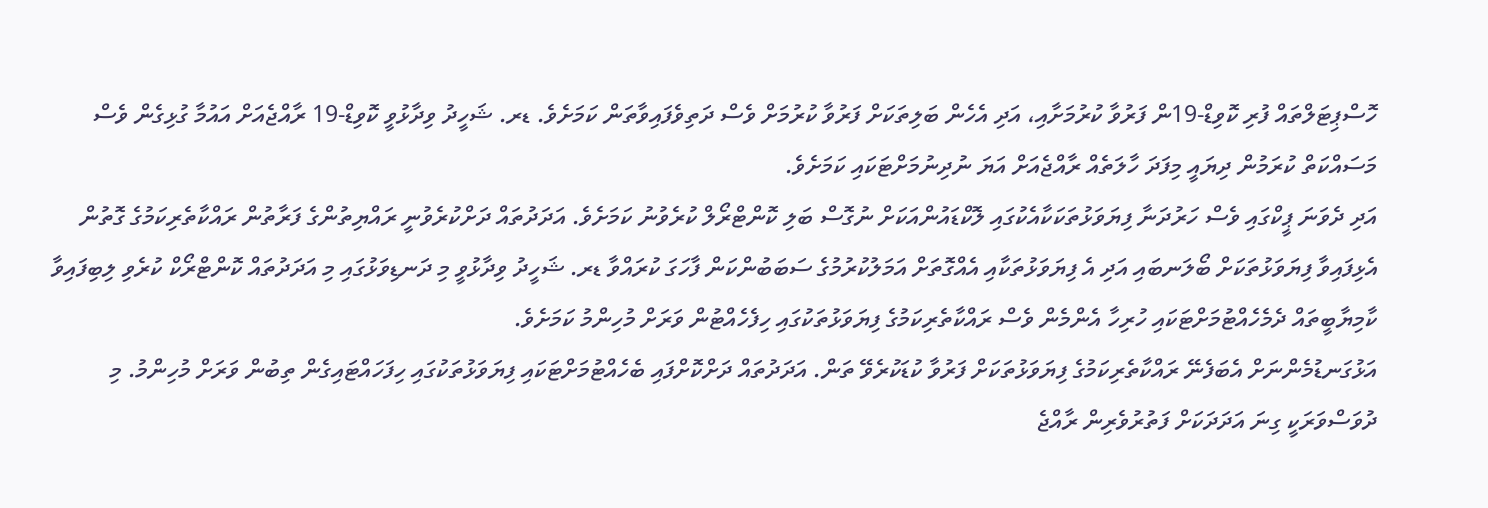ހޮސްޕިޓަލްތައް ފުރި ކޮވިޑް-19ން ފަރުވާ ކުރުމަށާއި، އަދި އެހެން ބަލިތަކަށް ފަރުވާ ކުރުމަށް ވެސް ދަތިވެފައިވާތަން ކަމަށެވެ. ޑރ. ޝަހީދު ވިދާޅުވީ ކޮވިޑް-19 ރާއްޖެއަށް އައުމާ ގުޅިގެން ވެސް މަސައްކަތް ކުރަމުން ދިޔައީ މިފަދަ ހާލަތެއް ރާއްޖެއަށް އަޔަ ނުދިނުމަށްޓަކައި ކަމަށެވެ.
އަދި ދެވަނަ ޕީކްގައި ވެސް ހަރުދަނާ ފިޔަވަޅުތަކަކާއެކުގައި ލޮކްޑައުންއަކަށް ނުގޮސް ބަލި ކޮންޓްރޯލް ކުރެވުނު ކަމަށެވެ. އަދަދުތައް ދަށްކުރެވުނީ ރައްޔިތުންގެ ފަރާތުން ރައްކާތެރިކަމުގެ ގޮތުން އެޅިފައިވާ ފިޔަވަޅުތަކަށް ބޯލަނބައި އަދި އެ ފިޔަވަޅުތަކާއި އެއްގޮތަށް އަމަލުކުރުމުގެ ސަބަބުންކަން ފާހަގަ ކުރައްވާ ޑރ. ޝަހީދު ވިދާޅުވީ މި ދަނޑިވަޅުގައި މި އަދަދުތައް ކޮންޓްރޯކް ކުރެވި ލިބިފައިވާ ކާމިޔާބީތައް ދެމެހެއްޓުމަށްޓަކައި ހުރިހާ އެންމެން ވެސް ރައްކާތެރިކަމުގެ ފިޔަވަޅުތަކުގައި ހިފެހެއްޓުން ވަރަށް މުހިންމު ކަމަށެވެ.
އަޅުގަނޑުމެންނަށް އެބަފެނޭ ރައްކާތެރިކަމުގެ ފިޔަވަޅުތަކަށް ފަރުވާ ކުޑަކުރެވޭ ތަން. އަދަދުތައް ދަށްކޮށްފައި ބެހެއްޓުމަށްޓަކައި ފިޔަވަޅުތަކުގައި ހިފަހައްޓައިގެން ތިބުން ވަރަށް މުހިންމު. މި ދުވަސްވަރަކީ ގިނަ އަދަދަކަށް ފަތުރުވެރިން ރާއްޖެ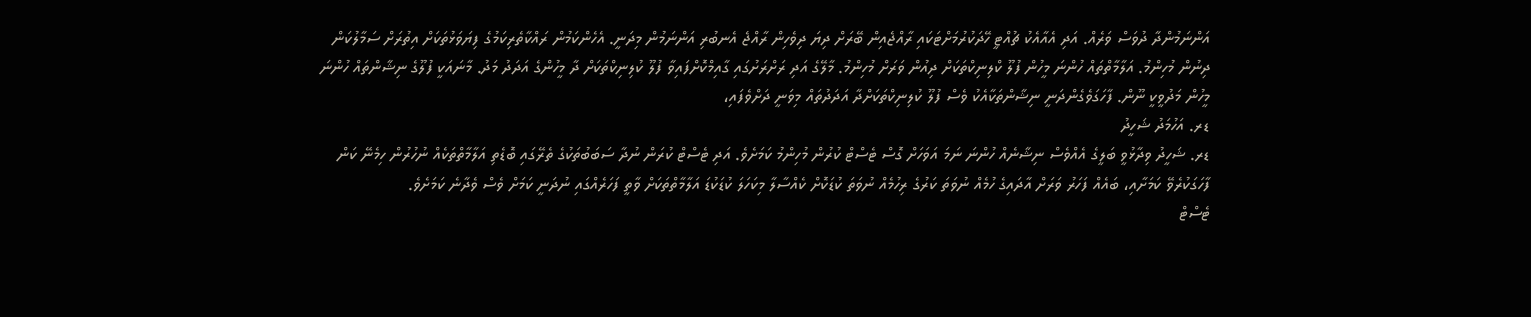އަންނަމުންދާ ދުވަސް ވަރެއް. އަދި އެއާއެކު ޗުއްޓީ ހޭދަކުރުމަށްޓަކައި ރާއްޖެއިން ބޭރަށް ދިޔަ ދިވެހިން ރާއްޖެ އެނބުރި އަންނަމުން މިދަނީ. އެހެންކަމުން ރައްކާތެރިކަމުގެ ފިޔަވަޅުތަކަށް އިތުރަށް ސަމާލުކަން ދިނުން މުހިންމު. އަލާމާތްތައް ހުންނަ މީހުން ފުލޫ ކްލިނިކްތަކަށް ދިއުން ވަރަށް މުހިންމު. މާލޭގެ އަދި ރަށްރަށުގައި ގާއިމްކޮށްފައިވާ ފުލޫ ކުލިނިކްތަކަށް ދާ މީހުންގެ އަދަދު މަދު. މާނައަކީ ފުލޫގެ ނިޝާންތައް ހުންނަ މީހުން މަދުވީކީ ނޫން. ފާހަގަވެގެންދަނީ ނިޝާންތަކާއެކު ވެސް ފުލޫ ކުލިނިކްތަކަށްދާ އަދަދުތައް މިވަނީ ދަށްވެފައި،
ޑރ. އަހުމަދު ޝަހީދު
ޑރ. ޝަހީދު ވިދާޅުވީ ބަލީގެ އެއްވެސް ނިޝާނެއް ހުންނަ ނަމަ އަވަހަށް ގޮސް ޓެސްޓް ކުރުން މުހިންމު ކަމަށެވެ. އަދި ޓެސްޓް ކުރަން ނުދާ ސަބަބުތަކުގެ ތެރޭގައި ބޮޑެތި އަލާމާތްތަކެއް ނުހުރުން ހިމެނޭ ކަން ފާހަގަކުރެވޭ ކަމަށާއި، ބައެއް ފަހަރު ވަރަށް އާދައިގެ ހުމެއް ނުވަތަ ކަރުގެ ރިހުމެއް ނުވަތަ ކުޑަކޮށް ކެއްސާލާ މިކަހަލަ ކުޑަކުޑަ އަލާމާތްތަކަށް ވާތީ ފަހަރެއްގައި ނުދަނީ ކަމަށް ވެސް ވެދާނެ ކަމަށެވެ.
ޓެސްޓް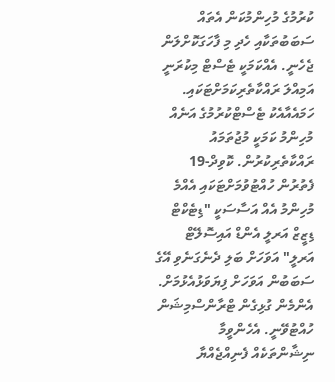ކުރުމުގެ މުހިންމުކަން އެތައް ސަބަބުތަކާއި ހެދި މި ފާހަގަކޮށްލަން ޖެހެނީ. އެއްކަމަކީ ޓެސްޓް މިކުރަނީ އަމިއްލަ ރައްކާތެރިކަމަށްޓަކައި. ހަމައެއާއެކު ޓެސްޓްކުރުމުގެ އަނެއް މުހިންމު ކަމަކީ މުޖުތަމައު ރައްކާތެރިކުރުން. ކޮވިދް-19 ފެތުރުން ހުއްޓުވުމަށްޓަކައި އެއްމެ މުހިންމު އެއް އަސާސަކީ "ޑިޓެކްޓް ޑިޒީޒް އަރލީ އެންޑް އައިސޮލޭޓް އަރލީ" އަވަހަށް ބަލި ދެނެގަނެވި އޭގެ ސަބަބުން އަވަހަށް ފިޔަވަޅުއެޅުމަށް. އެންމެން ގުޅިގެން ޓްރާންސްމިޝަން ހުއްޓުވޭނީ. އެހެންވީމާ ނިޝާންތަކެއް ފެނިއްޖެއްޔާ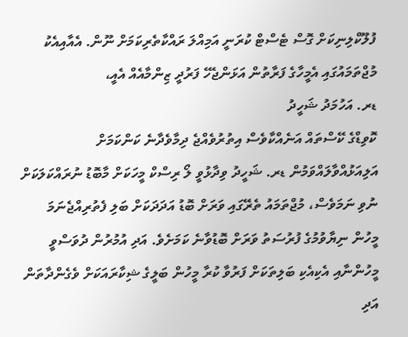ފުލޫކްލިނިކަށް ގޮސް ޓެސްޓް ކުރަނީ އަމިއްލަ ރައްކާތެރިކަމަށް ނޫން. އެއާއިއެކު މުޖްތަމައުގައި އެމީހާގެ ފަރާތުން އަޅަންޖެހޭ ފަރުދީ ޒިންމާއެއް އެއީ،
ޑރ. އަހުމަދު ޝަހީދު
ކޮވިޑްގެ ކޭސްތައް އަނެއްކާވެސް އިތުރުވެއްޖެ ދިމާވެދާނެ ކަންކަމަށް އަލިއަޅުއްވާލައްވަމުން ޑރ. ޝަހީދު ވިދާޅުވީ ލޯ ރިސްކް މީހަކަށް މާބޮޑު ނުރައްކަލަކަށް ނުވި ނަމަވެސް، މުޖްތަމައު ތެރޭގައި ވަރަށް ބޮޑު އަދަދަކަށް ބަލި ފެތުރިއްޖެނަމަ މީހުން ނިޔާވުމުގެ ފުރުސަތު ވަރަށް ބޮޑުވާނެ ކަމަށެވެ. އަދި އުމުރުން ދުވަސްވީ މީހުންނާއި އެކިއެކި ބަލިތަކަށް ފަރުވާ ކުރާ މީހުން ބަލީގެ ޝިކާރައަކަށް ވެގެންދާތަން އަދި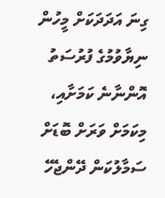ގިނަ އަދަދަކަށް މީހުން ނިޔާވުމުގެ ފުރުސަތު އޮންނާނެ ކަމަށާއި، މިކަމަށް ވަރަށް ބޮޑަށް ސަމާލުކަން ދޭންޖެހޭ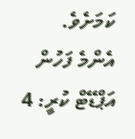ކަމަށެވެ.
އެންމެ ފަހުން އަޕްޑޭޓް ކުރީ: 4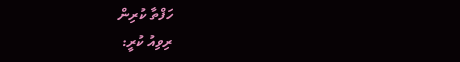ހަފްތާ ކުރިން
ރިވިއު ކުރީ: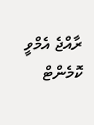ރާއްޖެ އެމްވީ
ކޮމެންޓް